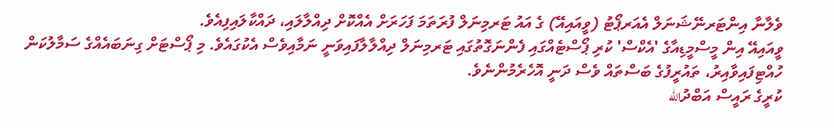ވެލާނާ އިންޓަރނޭޝަނަލް އެއަރޕޯޓު (ވީއައިއޭ) ގެ އައު ޓަރމިނަލް ފުރަތަމަ ފަހަރަށް އެއްކޮށް ދިއްލާލައި، ދައްކާލައިފިއެވެ.
ވީއައިއޭ އިން މީސްމީޑިއާގެ 'އެކްސް' ކުރި ޕޯސްޓެއްގައި ފެންނަގޮތުގައި ޓަރމިނަލް ދިއްލާލާފައިވަނީ ނަމާއިވެސް އެކުގައެވެ. މި ޕޯސްޓަށް ގިނަބައެއްގެ ސަމާލުކަން ހުއްޓިފައިވާއިރު، ތައުރީފުގެ ބަސްތައް ވެސް ދަނީ އޮހެރެމުންނެވެ.
ކުރީގެ ރައީސް އަބްދުالله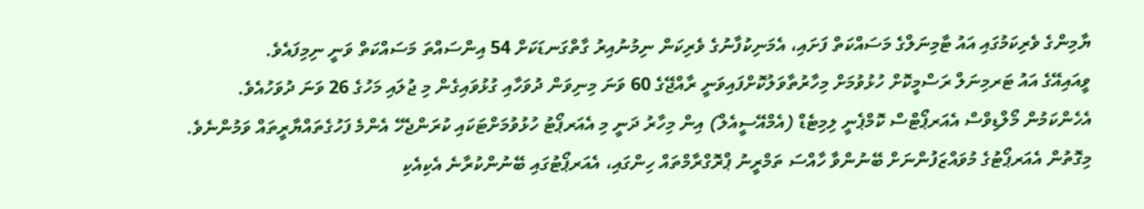ޔާމިންގެ ވެރިކަމުގައި އައު ޓާމިނަލްގެ މަސައްކަތް ފަށައި، އެމަނިކުފާނުގެ ވެރިކަން ނިމުނުއިރު ގާތްގަނޑަކަށް 54 އިންސައްތަ މަސައްކަތް ވަނީ ނިމިފައެވެ.
ވީއައިއޭގެ އައު ޓަރމިނަލް ރަސްމީކޮށް ހުޅުވުމަށް މިހާރުތާވަލުކޮށްފައިވަނީ ރާއްޖޭގެ 60 ވަނަ މިނިވަން ދުވަހާއި ގުޅުވައިގެން މި ޖުލައި މަހުގެ 26 ވަނަ ދުވަހުއެވެ. އެހެންކަމުން މޯލްޑިވްސް އެއަރޕޯޓްސް ކޮމްޕެނީ ލިމިޓެޑް (އެމްއޭސީއެލް) އިން މިހާރު ދަނީ މި އެއަރޕޯޓު ހުޅުވުމަށްޓަކައި ކުރަންޖެހޭ އެންމެ ފަހުގެތައްޔާރީތައް ވަމުންނެވެ.
މިގޮތުން އެއަރޕޯޓުގެ މުވައްޒަފުންނަށް ބޭނުންވާ ހާއްސަ ތަމްރީނު ޕްރޮގްރާމްތައް ހިންގައި، އެއަރޕޯޓުގައި ބޭނުންކުރާނެ އެކިއެކި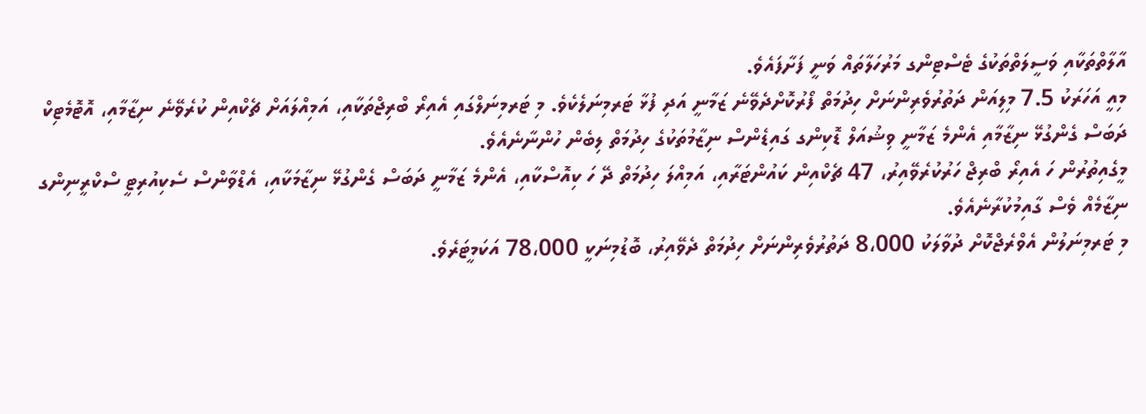އާލާތްތަކާއި ވަސީލަތްތަކުގެ ޓެސްޓިންގ މަރުހަލާތައް ވަނީ ފަށާފައެވެ.
މިއީ އަހަރަކު 7.5 މިލިއަން ދަތުރުވެރިންނަށް ހިދުމަތް ފޯރުކޮށްދެވޭނެ ޒަމާނީ އަދި ފުޅާ ޓަރމިނަލެކެވެ. މި ޓަރމިނަލްގައި އެއިރޯ ބްރިޖްތަކާއި، އަމިއްލައަށް ޗެކްއިން ކުރެވޭނެ ނިޒާމާއި، އޮޓޮމެޓިކް ދަބަސް ގެންގުޅޭ ނިޒާމާއި އެންމެ ޒަމާނީ ވިޝުއަލް ޑޮކިންގ ގައިޑެންސް ނިޒާމުތަކުގެ ހިދުމަތް ލިބެން ހުންނާނެއެވެ.
މީގެއިތުރުން ހަ އެއިރޯ ބްރިޖް ހަރުކުރެވޭއިރު، 47 ޗެކްއިން ކައުންޓަރާއި، އަމިއްލަ ހިދުމަތް ދޭ ހަ ކިއޮސްކާއި، އެންމެ ޒަމާނީ ދަބަސް ގެންގުޅޭ ނިޒާމަކާއި، އެޑްވާންސް ސެކިއުރިޓީ ސްކްރީނިންގ ނިޒާމެއް ވެސް ގާއިމުކުރާނެއެވެ.
މި ޓަރމިނަލުން އެވްރެޖްކޮށް ދުވާލަކު 8،000 ދަތުރުވެރިންނަށް ހިދުމަތް ދެވޭއިރު، ބޮޑުމިނަކީ 78،000 އަކަމީޓަރެވެ.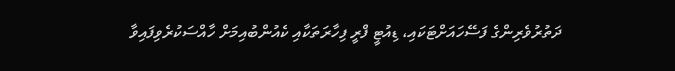ދަތުރުވެރިންގެ ފަސޭހައަށްޓަކައި، ޑިއުޓީ ފްރީ ފިހާރަތަކާއި ކެއުންބުއިމަށް ހާއްސަކުރެވިފައިވާ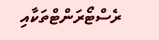ރެސްޓޯރަންޓްތަކާއި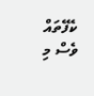ކެފޭތައް ވެސް މި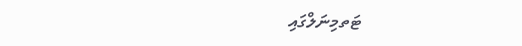ޓަތމިނަލްގައި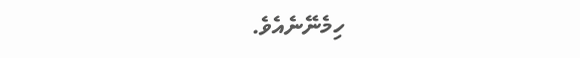ހިމެނޭނެއެވެ.